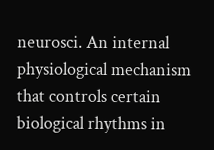neurosci. An internal physiological mechanism that controls certain biological rhythms in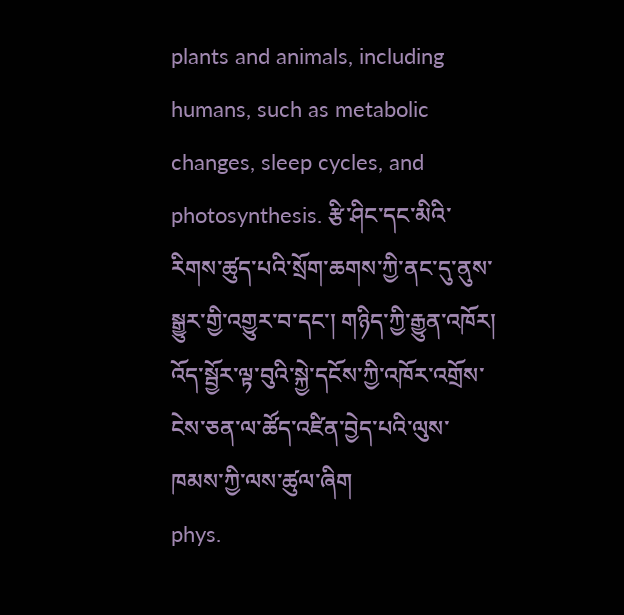plants and animals, including humans, such as metabolic changes, sleep cycles, and photosynthesis. རྩི་ཤིང་དང་མིའི་རིགས་ཚུད་པའི་སྲོག་ཆགས་ཀྱི་ནང་དུ་ནུས་སྒྱུར་གྱི་འགྱུར་བ་དང་། གཉིད་ཀྱི་རྒྱུན་འཁོར། འོད་སྦྱོར་ལྟ་བུའི་སྐྱེ་དངོས་ཀྱི་འཁོར་འགྲོས་ངེས་ཅན་ལ་ཚོད་འཛིན་བྱེད་པའི་ལུས་ཁམས་ཀྱི་ལས་ཚུལ་ཞིག
phys.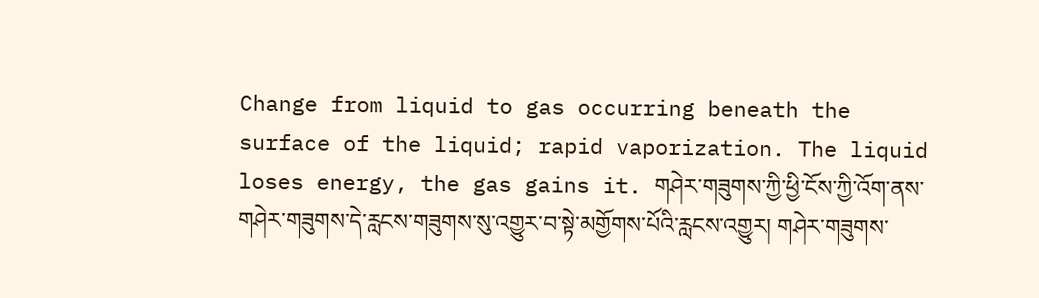Change from liquid to gas occurring beneath the surface of the liquid; rapid vaporization. The liquid loses energy, the gas gains it. གཤེར་གཟུགས་ཀྱི་ཕྱི་ངོས་ཀྱི་འོག་ནས་གཤེར་གཟུགས་དེ་རླངས་གཟུགས་སུ་འགྱུར་བ་སྟེ་མགྱོགས་པོའི་རླངས་འགྱུར། གཤེར་གཟུགས་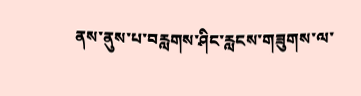ནས་ནུས་པ་བརླགས་ཤིང་རླངས་གཟུགས་ལ་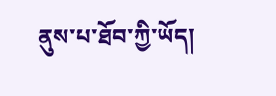ནུས་པ་ཐོབ་ཀྱི་ཡོད།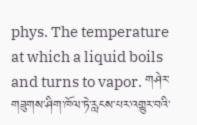phys. The temperature at which a liquid boils and turns to vapor. གཤེར་གཟུགས་ཤིག་ཁོལ་ཏེ་རླངས་པར་འགྱུར་བའི་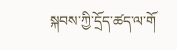སྐབས་ཀྱི་དྲོད་ཚད་ལ་གོ